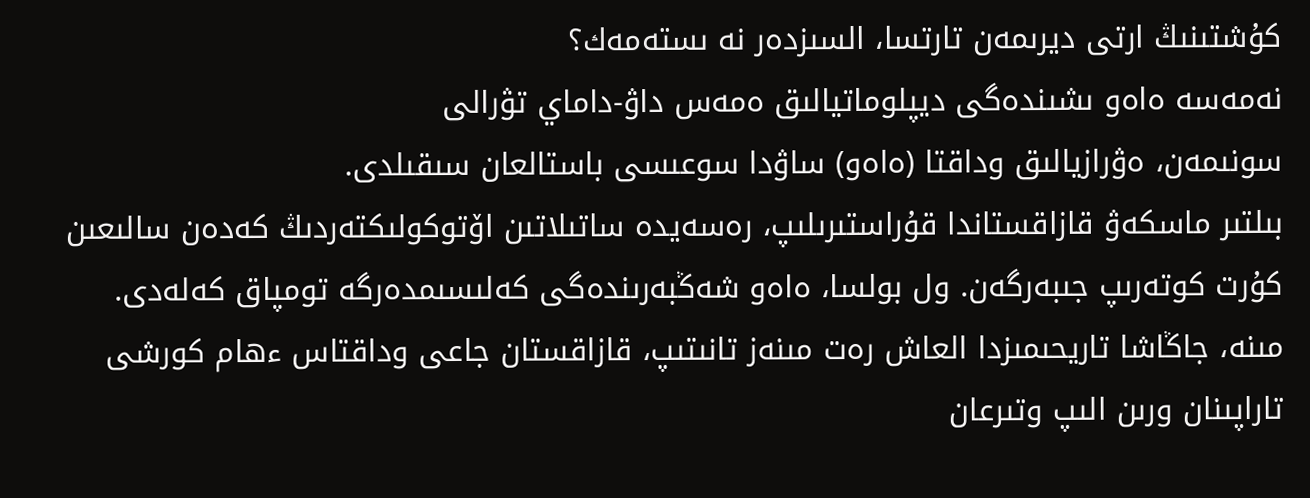كۇشتىنىڭ ارتى ديرىمەن تارتسا، السىزدەر نە ىستەمەك؟
نەمەسە ەاەو ىشىندەگى ديپلوماتيالىق ەمەس داۋ-داماي تۋرالى
سونىمەن، ەۋرازيالىق وداقتا (ەاەو) ساۋدا سوعىسى باستالعان سىقىلدى.
بىلتىر ماسكەۋ قازاقستاندا قۇراستىرىلىپ، رەسەيدە ساتىلاتىن اۆتوكولىكتەردىڭ كەدەن سالىعىن كۇرت كوتەرىپ جىبەرگەن. ول بولسا، ەاەو شەڭبەرىندەگى كەلىسىمدەرگە تومپاق كەلەدى.
مىنە، جاڭاشا تاريحىمىزدا العاش رەت مىنەز تانىتىپ، قازاقستان جاعى وداقتاس ءھام كورشى تاراپىنان ورىن الىپ وتىرعان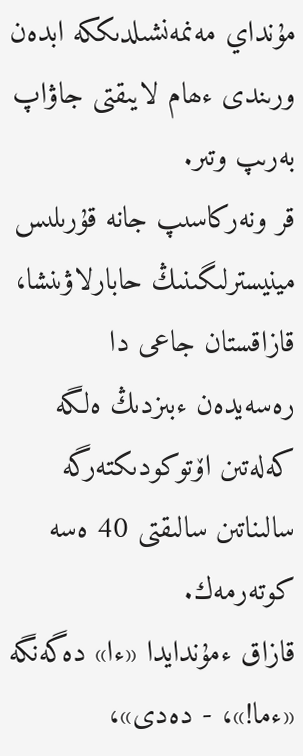مۇنداي مەنمەنشىلدىككە ابدەن ورىندى ءھام لايىقتى جاۋاپ بەرىپ وتىر.
قر ونەركاسىپ جانە قۇرىلىس مينيسترلىگىنىڭ حابارلاۋىنشا، قازاقستان جاعى دا رەسەيدەن ءبىزدىڭ ەلگە كەلەتىن اۆتوكودىكتەرگە سالىناتىن سالىقتى 40 ەسە كوتەرمەك.
قازاق ءمۇندايدا «ءا» دەگەنگە «ءما!»، - دەدى»،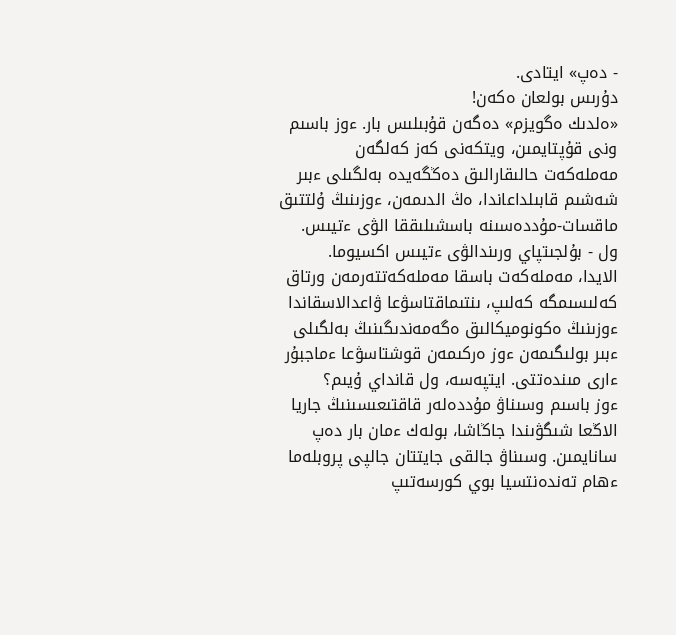- دەپ» ايتادى.
دۇرىس بولعان ەكەن!
«ەلدىك ەگويزم» دەگەن قۇبىلىس بار. ءوز باسىم ونى قۇپتايمىن، ويتكەنى كەز كەلگەن مەملەكەت حالىقارالىق دەڭگەيدە بەلگىلى ءبىر شەشىم قابىلداعاندا، ەڭ الدىمەن، ءوزىنىڭ ۇلتتىق ماقسات-مۇددەسىنە باسشىلىققا الۋى ءتيىس. ول - بۇلجىتپاي ورىندالۋى ءتيىس اكسيوما.
الايدا، مەملەكەت باسقا مەملەكەتتەرمەن ورتاق كەلىسىمگە كەلىپ، ىنتىماقتاسۋعا ۋاعدالاسقاندا ءوزىنىڭ ەكونوميكالىق ەگەمەندىگىنىڭ بەلگىلى ءبىر بولىگىمەن ءوز ەركىمەن قوشتاسۋعا ءماجبۇر ءارى مىندەتتى. ايتپەسە، ول قانداي ۇيىم؟
ءوز باسىم وسىناۋ مۇددەلەر قاقتىعىسىنىڭ جاريا الاڭعا شىگۋىندا جاڭاشا، بولەك ءمان بار دەپ سانايمىن. وسىناۋ جالقى جايتتان جالپى پروبلەما ءھام تەندەنتسيا بوي كورسەتىپ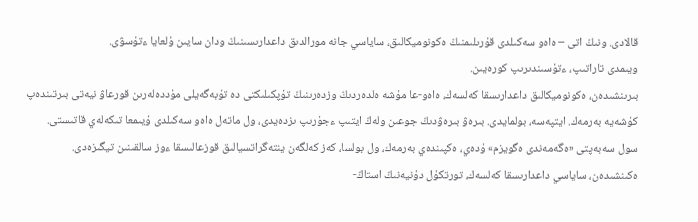قالادى. ونىڭ اتى – ەاەو سەكىلدى قۇرىلىمنىڭ ەكونوميكالىق، ساياسي جانە مورالدىق داعدارىسىنىڭ ودان سايىن ۇلعايا ءتۇسۋى.
ويىمدى تاراتىپ، ءتۇسىندىرىپ كورەيىن.
بىرىنشىدەن، ەكونوميكالىق داعدارىسقا كەلسەك، ەاەو-عا مۇشە ەلدەردىڭ وزدەرىنىڭ تۇپكىلىكتى دە تۇبەگەيلى مۇددەلەرىن قورعاۋ نيەتى بىرتىندەپ كۇشەيە بەرمەك. ايتپەسە، بولمايدى. بىرەۋ بىرەۋدىڭ جوعىن ولەڭ ايتىپ ءجۇرىپ ىزدەيدى، ول ماتەل ەاەو سەكىلدى ۇيىمعا تىكەلەي قاتىستى.
سول سەبەپتى «ەگەمەندى ەگويزم» ۇدەي، ەكپىندەي بەرمەك، ول بولسا، كەز كەلگەن ينتەگراتسيالىق قوزعالىسقا ءوز سالقىنىن تيگىزەدى.
ەكىنشىدەن، ساياسي داعدارىسقا كەلسەك، تورتكۇل دۇنيەنىڭ استاڭ-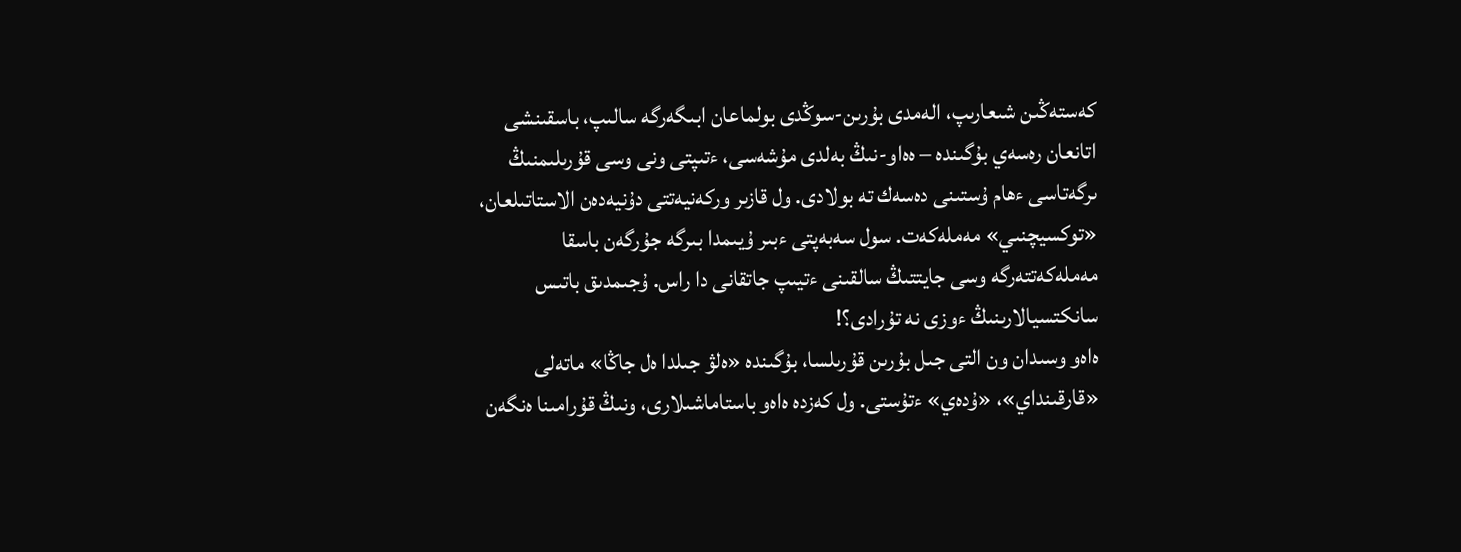كەستەڭىن شىعارىپ، الەمدى بۇرىن-سوڭدى بولماعان ابىگەرگە سالىپ، باسقىنشى اتانعان رەسەي بۇگىندە – ەەاو-نىڭ بەلدى مۇشەسى، ءتىپتى ونى وسى قۇرىلىمنىڭ ىرگەتاسى ءھام ۇستىنى دەسەك تە بولادى. ول قازىر وركەنيەتتى دۇنيەدەن الاستاتىلعان، «توكسيچنىي» مەملەكەت. سول سەبەپتى ءبىر ۇيىمدا بىرگە جۇرگەن باسقا مەملەكەتتەرگە وسى جايتتىڭ سالقىنى ءتيىپ جاتقانى دا راس. ۇجىمدىق باتىس سانكتسيالارىنىڭ ءوزى نە تۇرادى؟!
ەاەو وسىدان ون التى جىل بۇرىن قۇرىلسا، بۇگىندە «ەلۋ جىلدا ەل جاڭا» ماتەلى «قارقىنداي»، «ۇدەي» ءتۇستى. ول كەزدە ەاەو باستاماشىلارى، ونىڭ قۇرامىنا ەنگەن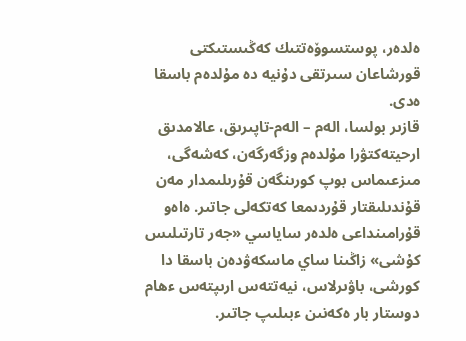ەلدەر، پوستسوۆەتتىك كەڭىستىكتى قورشاعان سىرتقى دۇنيە دە مۇلدەم باسقا ەدى.
قازىر بولسا، الەم – الەم-تاپىرىق، عالامدىق ارحيتەكتۋرا مۇلدەم وزگەرگەن، كەشەگى، مىزعىماس بوپ كورىنگەن قۇرىلىمدار مەن قۇندىلىقتار قۇردىمعا كەتكەلى جاتىر. ەاەو قۇرامىنداعى ەلدەر ساياسي «جەر تارتىلىس كۇشى» زاڭىنا ساي ماسكەۋدەن باسقا دا كورشى، باۋىرلاس، نيەتتەس ارىپتەس ءھام دوستار بار ەكەنىن ءبىلىپ جاتىر.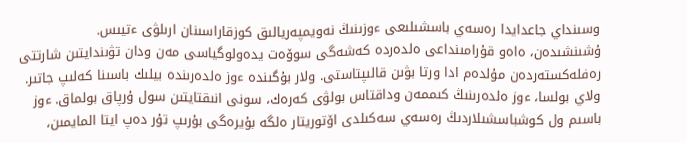وسىنداي جاعدايدا رەسەي باسشىلىعى ءوزىنىڭ نەويمپەريالىق كوزقاراسىنان ارىلۋى ءتيىس.
ۇشىنشىدەن، ەاەو قۇرامىنداعى ەلدەردە كەشەگى سوۆەت يدەولوگياسى مەن ودان تۋىندايتىن شارتتى رەفلەكستەردەن مۇلدەم ادا ورتا بۋىن قالىپتاستى. ولار بۇگىندە ءوز ەلدەرىندە بيلىك باسىنا كەلىپ جاتىر. ولاي بولسا، ءوز ەلدەرىنىڭ كىممەن وداقتاس بولۋى كەرەك، سونى انىقتايتىن سول ۇرپاق بولماق. ءوز باسىم ول كوشباسشىلاردىڭ رەسەي سەكىلدى اۆتوريتار ەلگە بۇيرەگى بۇرىپ تۇر دەپ ايتا المايمىن،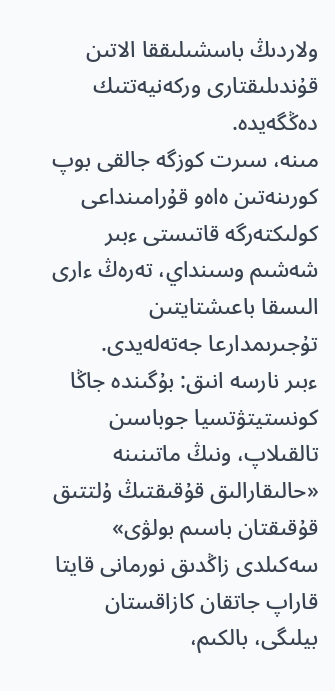ولاردىڭ باسشىلىققا الاتىن قۇندىلىقتارى وركەنيەتتىك دەڭگەيدە.
مىنە، سىرت كوزگە جالقى بوپ كورىنەتىن ەاەو قۇرامىنداعى كولىكتەرگە قاتىستى ءبىر شەشىم وسىنداي، تەرەڭ ءارى الىسقا باعىشتايتىن تۇجىرىمدارعا جەتەلەيدى.
ءبىر نارسە انىق: بۇگىندە جاڭا كونستيتۋتسيا جوباسىن تالقىلاپ، ونىڭ ماتىنىنە «حالىقارالىق قۇقىقتىڭ ۇلتتىق قۇقىقتان باسىم بولۋى» سەكىلدى زاڭدىق نورمانى قايتا قاراپ جاتقان كازاقستان بيلىگى، بالكىم،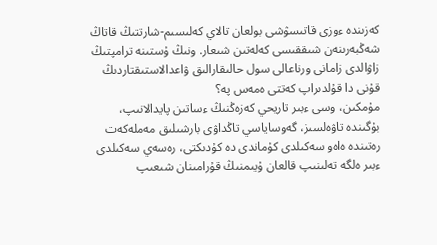كەزىندە ءوزى قاتىسۋشى بولعان تالاي كەلىسىم-شارتتىڭ قاتاڭ شەڭبەرىنەن شىققىسى كەلەتىن شىعار. ونىڭ ۇستىنە ترامپتىڭ زاۋالدى زامانى ورناعالى سول حالىقارالىق ۋاعدالاستىقتاردىڭ قۇنى دا قۇلدىراپ كەتتى ەمەس پە؟
مۇمكىن، وسى ءبىر تاريحي كەزەڭنىڭ ءساتىن پايدالانىپ، بۇگىندە تاۋەلسىز، گەوساياسي تاڭداۋى بارشىلىق مەملەكەت رەتىندە ەاەو سەكىلدى كۇماندى دە كۇدىكتى، رەسەي سەكىلدى ءبىر ەلگە تەلىنىپ قالعان ۇيىمنىڭ قۇرامىنان شىعىپ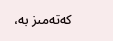كەتەمىز بە،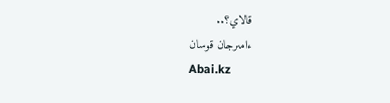قالاي؟..
ءامىرجان قوسان
Abai.kz